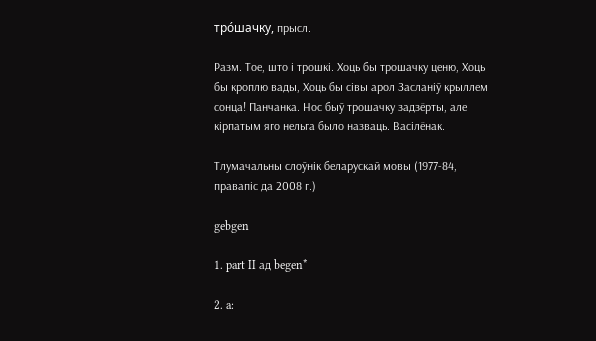тро́шачку, прысл.

Разм. Тое, што і трошкі. Хоць бы трошачку ценю, Хоць бы кроплю вады, Хоць бы сівы арол Засланіў крыллем сонца! Панчанка. Нос быў трошачку задзёрты, але кірпатым яго нельга было назваць. Васілёнак.

Тлумачальны слоўнік беларускай мовы (1977-84, правапіс да 2008 г.)

gebgen

1. part II ад begen*

2. a: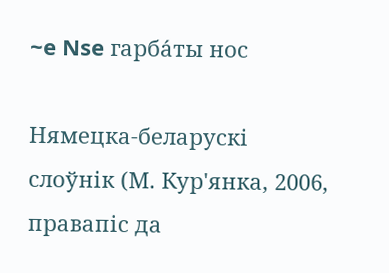~e Nse гарба́ты нос

Нямецка-беларускі слоўнік (М. Кур'янка, 2006, правапіс да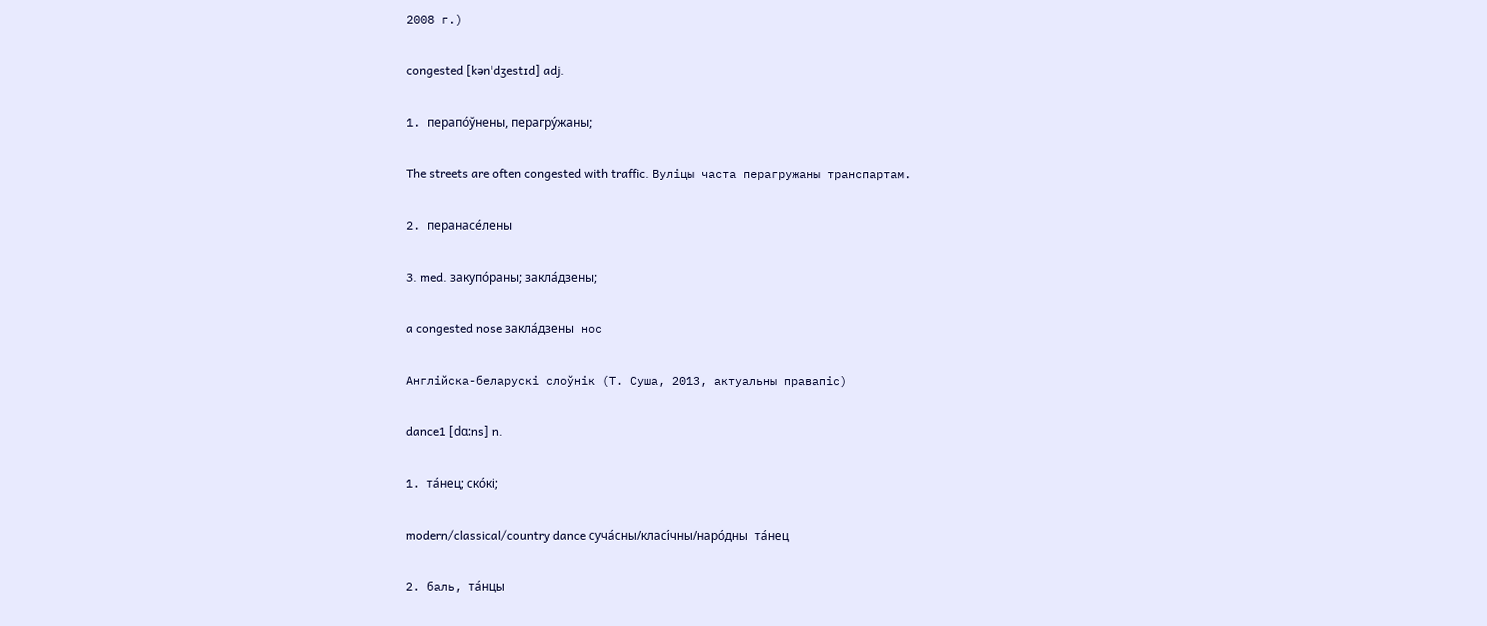2008 г.)

congested [kənˈdʒestɪd] adj.

1. перапо́ўнены, перагру́жаны;

The streets are often congested with traffic. Вуліцы часта перагружаны транспартам.

2. перанасе́лены

3. med. закупо́раны; закла́дзены;

a congested nose закла́дзены нос

Англійска-беларускі слоўнік (Т. Суша, 2013, актуальны правапіс)

dance1 [dɑ:ns] n.

1. та́нец; ско́кі;

modern/classical/country dance суча́сны/класі́чны/наро́дны та́нец

2. баль, та́нцы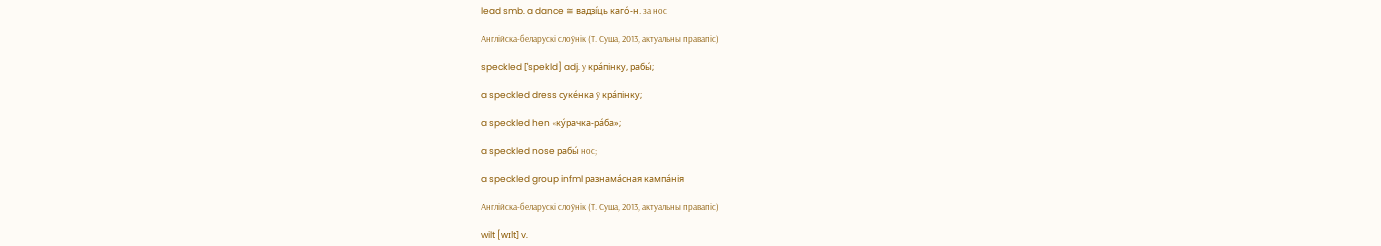lead smb. a dance ≅ вадзі́ць каго́-н. за нос

Англійска-беларускі слоўнік (Т. Суша, 2013, актуальны правапіс)

speckled [ˈspekld] adj. у кра́пінку, рабы́;

a speckled dress суке́нка ў кра́пінку;

a speckled hen «ку́рачка-ра́ба»;

a speckled nose рабы́ нос;

a speckled group infml разнама́сная кампа́нія

Англійска-беларускі слоўнік (Т. Суша, 2013, актуальны правапіс)

wilt [wɪlt] v.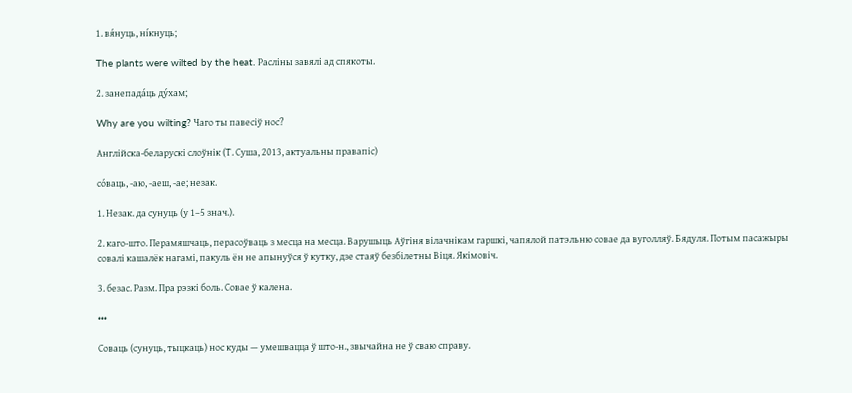1. вя́нуць, ні́кнуць;

The plants were wilted by the heat. Расліны завялі ад спякоты.

2. занепада́ць ду́хам;

Why are you wilting? Чаго ты павесіў нос?

Англійска-беларускі слоўнік (Т. Суша, 2013, актуальны правапіс)

со́ваць, ‑аю, ‑аеш, ‑ае; незак.

1. Незак. да сунуць (у 1–5 знач.).

2. каго-што. Перамяшчаць, перасоўваць з месца на месца. Варушыць Аўгіня вілачнікам гаршкі, чапялой патэльню совае да вуголляў. Бядуля. Потым пасажыры совалі кашалёк нагамі, пакуль ён не апынуўся ў кутку, дзе стаяў безбілетны Віця. Якімовіч.

3. безас. Разм. Пра рэзкі боль. Совае ў калена.

•••

Соваць (сунуць, тыцкаць) нос куды — умешвацца ў што‑н., звычайна не ў сваю справу.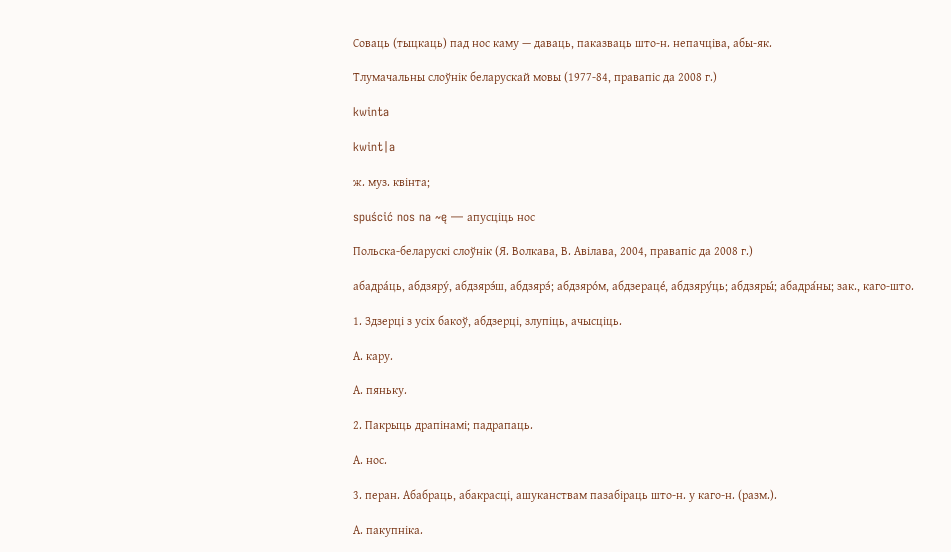Соваць (тыцкаць) пад нос каму — даваць, паказваць што‑н. непачціва, абы-як.

Тлумачальны слоўнік беларускай мовы (1977-84, правапіс да 2008 г.)

kwinta

kwint|a

ж. муз. квінта;

spuścić nos na ~ę — апусціць нос

Польска-беларускі слоўнік (Я. Волкава, В. Авілава, 2004, правапіс да 2008 г.)

абадра́ць, абдзяру́, абдзярэ́ш, абдзярэ́; абдзяро́м, абдзераце́, абдзяру́ць; абдзяры́; абадра́ны; зак., каго-што.

1. Здзерці з усіх бакоў, абдзерці, злупіць, ачысціць.

А. кару.

А. пяньку.

2. Пакрыць драпінамі; падрапаць.

А. нос.

3. перан. Абабраць, абакрасці, ашуканствам пазабіраць што-н. у каго-н. (разм.).

А. пакупніка.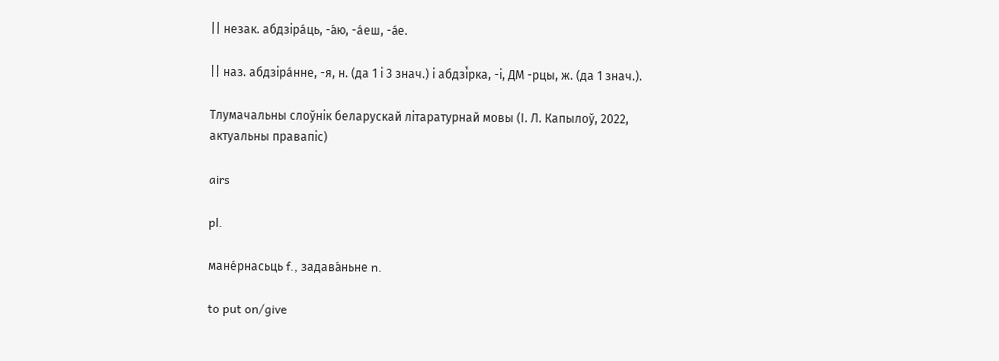|| незак. абдзіра́ць, -а́ю, -а́еш, -а́е.

|| наз. абдзіра́нне, -я, н. (да 1 і 3 знач.) і абдзі́рка, -і, ДМ -рцы, ж. (да 1 знач.).

Тлумачальны слоўнік беларускай літаратурнай мовы (І. Л. Капылоў, 2022, актуальны правапіс)

airs

pl.

мане́рнасьць f., задава́ньне n.

to put on/give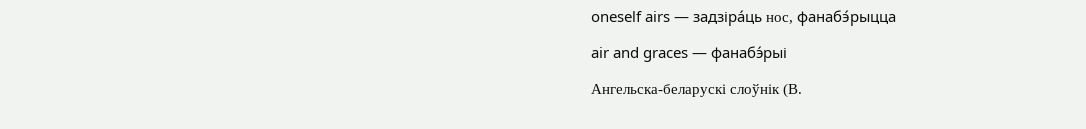oneself airs — задзіра́ць нос, фанабэ́рыцца

air and graces — фанабэ́рыі

Ангельска-беларускі слоўнік (В.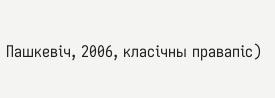Пашкевіч, 2006, класічны правапіс)